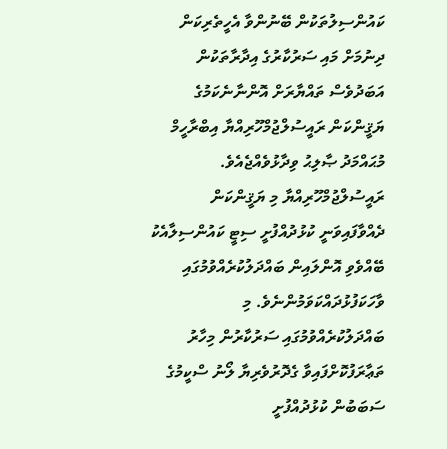ކައުންސިލުތަކުން ބޭނުންވާ އެހީތެރިކަން ދިނުމަށް މައި ސަރުކާރުގެ އިދާރާތަކުން އަބަދުވެސް ތައްޔާރަށް އޮންނާނެކަމުގެ ޔަޤީންކަން ރައީސުލްޖުމްހޫރިއްޔާ އިބްރާހީމް މުޙައްމަދު ޞާލިޙު ވިދާޅުވެއްޖެއެވެ.
ރައީސުލްޖުމްހޫރިއްޔާ މި ޔަޤީންކަން ދެއްވާފައިވަނީ ކުޅުދުއްފުށީ ސިޓީ ކައުންސިލާއެކު ބޭއްވެވި އޮންލައިން ބައްދަލުކުރެއްވުމުގައި ވާހަކަފުޅުދައްކަވަމުންނެވެ. މި ބައްދަލުކުރެއްވުމުގައި ސަރުކާރުން މިހާރު ތަޢާރަފުކޮށްފައިވާ ގެދޮރުވެރިޔާ ލޯނު ސްކީމުގެ ސަބަބުން ކުޅުދުއްފުށީ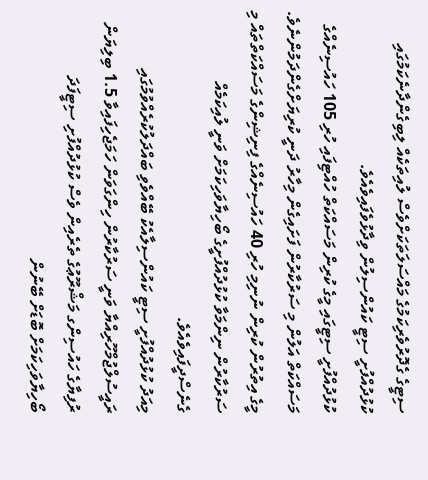ސިޓީގެ ގެދޮރުވެރިކަމުގެ މައްސަލަތަކަށްވެސް ލުއިތަކެއް ލިބިގެންދާނެކަމުގައި ކުޅުދުއްފުށީ ސިޓީ ކައުންސިލުން ވިދާޅުވެފައިވެއެވެ.
ކުޅުދުއްފުށީ ސިޓީގައި މީގެ ކުރިން މަސައްކަތް ހުއްޓިފައި ހުރި 105 ހައުސިނެއްގެ މަސައްކަތް އަލުން މި ސަރުކާރުން ފަށައިގެން މިހާރު ދަނީ ކުރިޔަށްގެންދަމުންނެވެ. މީގެ އިތުރުން ކުރިން ނުނިމި ހުރި 40 ހައުސިނެއްގެ ފިނިޝިންގެ މަސައްކަތްތައް މި ސަރުކާރުން ނިންމަވާ ކުޅުދުއްފުށީގެ ބޯހިޔާވަހިކަމަށް ވަނީ ލުއިކަމެއް ގެނެސްދީފައިވެއެވެ.
މިއަދު ކުޅުދުއްފުށީ ސިޓީ ކައުންސިލާއެކު ބޭއްވެވި ބައްދަލުކުރެއްވުމުގައި ރައީސުލްޖުމްހޫރިއްޔާ ވަނީ ސަރުކާރުން ހިންގަވަން ހަމަޖެހިފައިވާ 1.5 ބިލިޔަން ރުފިޔާގެ ހައުސިންގ މަޝްރޫޢުގެ ތެރެއިން ވެސް ކުޅުދުއްފުށި ސިޓީފަދަ ބޯހިޔާވަހިކަމަށް ބޮޑަށް ބޭނުން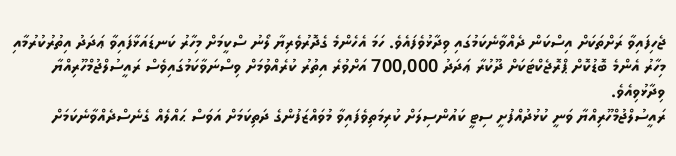ޖެހިފައިވާ ރަށްތަކަށް އިސްކަން ދެއްވާނެކަމުގައި ވިދާޅުވެފައެވެ. ހަމަ އެހެންމެ ގެދޮރުވެރިޔާ ލޯނު ސްކީމަށް މިހާރު ކަނޑައަޅާފައިވާ ޢަދަދު އިތުރުކުރުމާއި މިހާރު އެންމެ ބޮޑުކޮށް ޕްރޮޖެކްޓަކަށް ދޫކުރާ ޢަދަދު 700,000 އަށްވުރެ އިތުރު ކުރެއްވުމަށް ވިސްނަވާކަމުގައިވެސް ރައީސުލްޖުމްހޫރިއްޔާ ވިދާޅުވިއެވެ.
ރައީސުލްޖުމްހޫރިއްޔާ ވަނީ ކުޅުދުއްފުށީ ސިޓީ ކައުންސިލަށް ކުރިމަތިވެފައިވާ މުވައްޒަފުންގެ ދަތިކަމަށް އަވަސް ޙައްލެއް ގެނެސްދެއްވާނެކަމަށް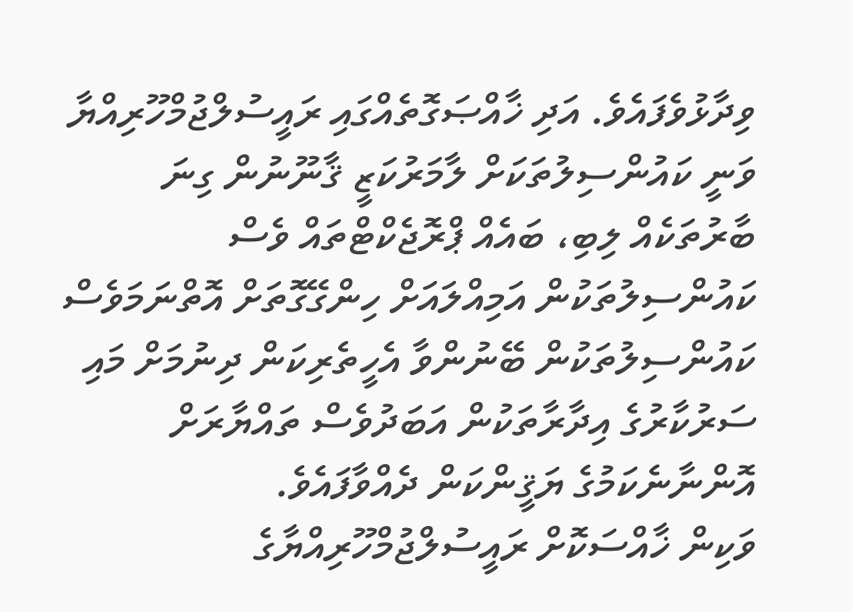ވިދާޅުވެފައެވެ. އަދި ޚާއްޞަގޮތެއްގައި ރައީސުލްޖުމްހޫރިއްޔާ ވަނީ ކައުންސިލުތަކަށް ލާމަރުކަޒީ ޤާނޫނުން ގިނަ ބާރުތަކެއް ލިބި، ބައެއް ޕްރޮޖެކްޓްތައް ވެސް ކައުންސިލުތަކުން އަމިއްލައަށް ހިންގޭގޮތަށް އޮތްނަމަވެސް ކައުންސިލުތަކުން ބޭނުންވާ އެހީތެރިކަން ދިނުމަށް މައި ސަރުކާރުގެ އިދާރާތަކުން އަބަދުވެސް ތައްޔާރަށް އޮންނާނެކަމުގެ ޔަޤީންކަން ދެއްވާފައެވެ.
ވަކިން ޚާއްސަކޮށް ރައީސުލްޖުމްހޫރިއްޔާގެ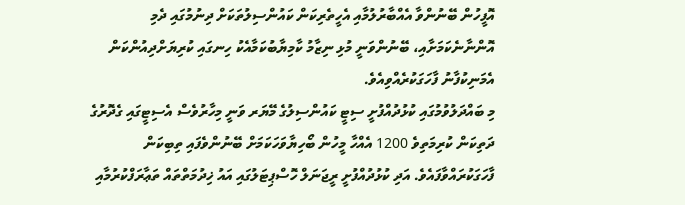އޮފީހުން ބޭނުންވާ އެއްބާރުލުމާއި އެހީތެރިކަން ކައުންސިލުތަކަށް ދިނުމުގައި ދެމި އޮންނާނެކަމަށާއި، ބޭނުންވަނީ މުޅި ނިޒާމު ކާމިޔާބުކަމާއެކު ހިނގައި ކުރިޔަށްދިއުންކަން އެމަނިކުފާނު ފާހަގަކުރެއްވިއެވެ.
މި ބައްދަލުވުމުގައި ކުޅުދުއްފުށީ ސިޓީ ކައުންސިލުގެ މޭޔަރ ވަނީ މިހާރުވެސް އެސިޓީގައި ގެދޮރުގެ ދަތިކަން ކުރިމަތިވެ 1200 އެއްހާ މީހުން ބޯހިޔާވަހަކަމަށް ބޭނުންވެފައި ތިބިކަން ފާހަގަކުރައްވާފައެވެ. އަދި ކުޅުދުއްފުށީ ރީޖަނަލް ހޮސްޕިޓަލުގައި އައު ޚިދުމަތްތައް ތަޢާރަފްކުރުމާއި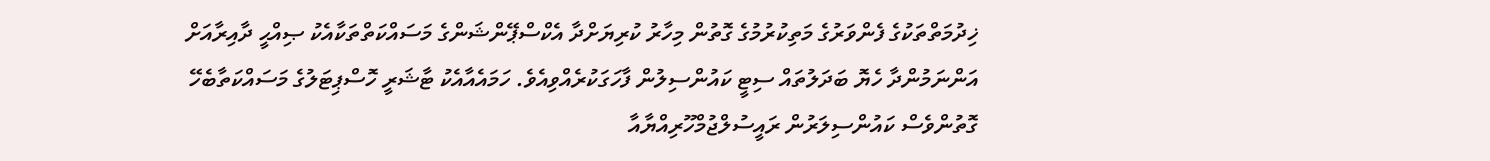ޚިދުމަތްތަކުގެ ފެންވަރުގެ މަތިކުރުމުގެ ގޮތުން މިހާރު ކުރިޔަށްދާ އެކްސްޕޭންޝަންގެ މަސައްކަތްތަކާއެކު ޞިއްޙީ ދާއިރާއަށް އަންނަމުންދާ ހެޔޮ ބަދަލުތައް ސިޓީ ކައުންސިލުން ފާހަގަކުރެއްވިއެވެ. ހަމައެއާއެކު ޓާޝަރީ ހޮސްޕިޓަލުގެ މަސައްކަތާބެހޭ ގޮތުންވެސް ކައުންސިލަރުން ރައީސުލްޖުމްހޫރިއްޔާއާ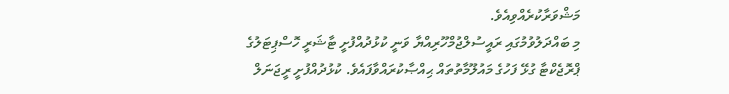މަޝްވަރާކުރެއްވިއެވެ.
މި ބައްދަލުވުމުގައި ރައީސުލްޖުމްހޫރިއްޔާ ވަނީ ކުޅުދުއްފުށީ ޓާޝަރީ ހޮސްޕިޓަލުގެ ޕްރޮޖެކްޓާ ގުޅޭ ފަހުގެ މައުލޫމާތުތައް ޙިއްޞާކުރައްވާފައެވެ. ކުޅުދުއްފުށީ ރީޖަނަލް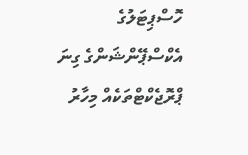ހޮސްޕިޓަލުގެ އެކްސްޕޭންޝަންގެ ގިނަ ޕްރޮޖެކްޓްތަކެއް މިހާރު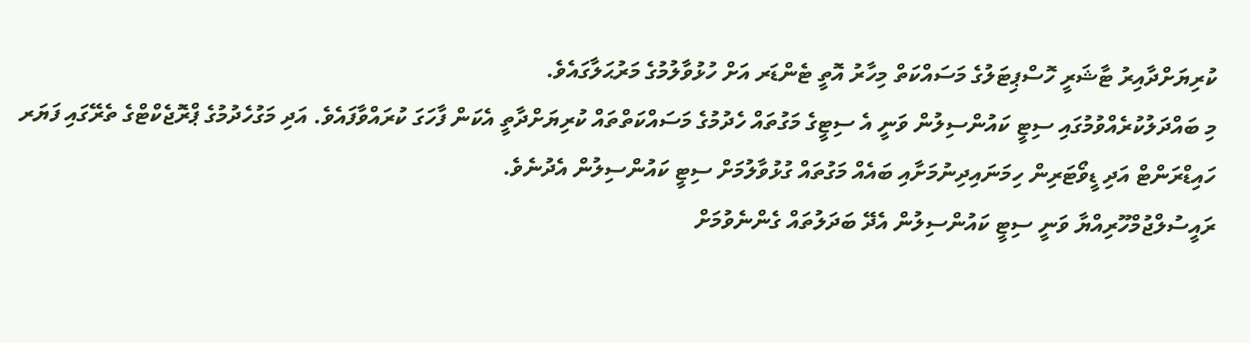ކުރިޔަށްދާއިރު ޓާޝަރީ ހޮސްޕިޓަލުގެ މަސައްކަތް މިހާރު އޮތީ ޓެންޑަރ އަށް ހުޅުވާލުމުގެ މަރުޙަލާގައެވެ.
މި ބައްދަލުކުރެއްވުމުގައި ސިޓީ ކައުންސިލުން ވަނީ އެ ސިޓީގެ މަގުތައް ހެދުމުގެ މަސައްކަތްތައް ކުރިޔަށްދާތީ އެކަން ފާހަގަ ކުރައްވާފައެވެ. އަދި މަގުހެދުމުގެ ޕްރޮޖެކްޓްގެ ތެރޭގައި ފަޔަރ ހައިޑްރަންޓް އަދި ޑީވޯޓަރިން ހިމަނައިދިނުމަށާއި ބައެއް މަގުތައް ގުޅުވާލުމަށް ސިޓީ ކައުންސިލުން އެދުނެވެ.
ރައީސުލްޖުމްހޫރިއްޔާ ވަނީ ސިޓީ ކައުންސިލުން އެދޭ ބަދަލުތައް ގެންނެވުމަށް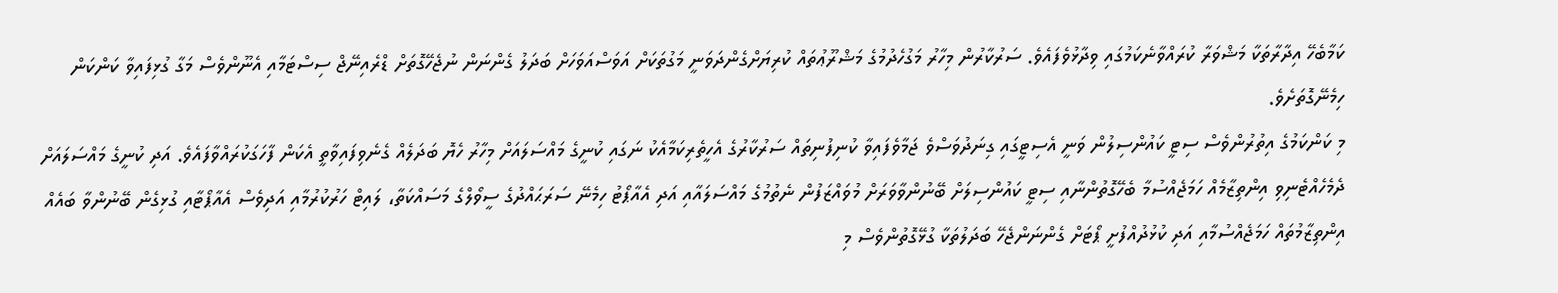ކަމާބެހޭ އިދާރާތަކާ މަޝްވަރާ ކުރައްވާނެކަމުގައި ވިދާޅުވެފައެވެ. ސަރުކާރުން މިހާރު މަގުހެދުމުގެ މަޝްރޫޢުތައް ކުރިޔަށްގެންދަވަނީ މަގުތަކަށް އަވަސްއަވަހަށް ބަދަލު ގެންނަން ނުޖެހޭގޮތަށް ޑްރެއިނޭޖް ސިސްޓަމާއި އެނޫންވެސް މަގާ ގުޅިފައިވާ ކަންކަން ހިމެނޭގޮތަށެވެ.
މި ކަންކަމުގެ އިތުރުންވެސް ސިޓީ ކައުންސިލުން ވަނީ އެސިޓީގައި ގިނަދުވަސްވެ ޖަމާވެފައިވާ ކުނިފުނިތައް ސަރުކާރުގެ އެހީތެރިކަމާއެކު ނަގައި ކުނީގެ މައްސަލައަށް މިހާރު ހެޔޮ ބަދަލެއް ގެނެވިފައިވާތީ އެކަން ފާހަގަކުރައްވާފައެވެ. އަދި ކުނީގެ މައްސަލައަށް ދެމެހެއްޓެނިވި އިންތިޒާމެއް ހަމަޖެއްސުމާ ބެހޭގޮތުންނާއި ސިޓީ ކައުންސިލަށް ބޭނުންވާވަރަށް މުވައްޒަފުން ނެތުމުގެ މައްސަލައާއި އަދި އެއާޕޯޓު ހިމެނޭ ސަރަޙައްދުގެ ސީވޯލްގެ މަސައްކަތާ، ލައިޓް ހަރުކުރުމާއި އަދިވެސް އެއާޕޯޓާއި ގުޅިގެން ބޭނުންވާ ބައެއް އިންތިޒާމުތައް ހަމަޖެއްސުމާއި އަދި ކުޅުދުއްފުށީ ޕޯޓަށް ގެންނަންޖެހޭ ބަދަލުތަކާ ގުޅޭގޮތުންވެސް މި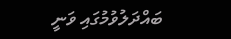ބައްދަލުވުމުގައި ވަނީ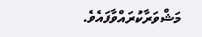މަޝްވަރާކުރައްވާފައެވެ.